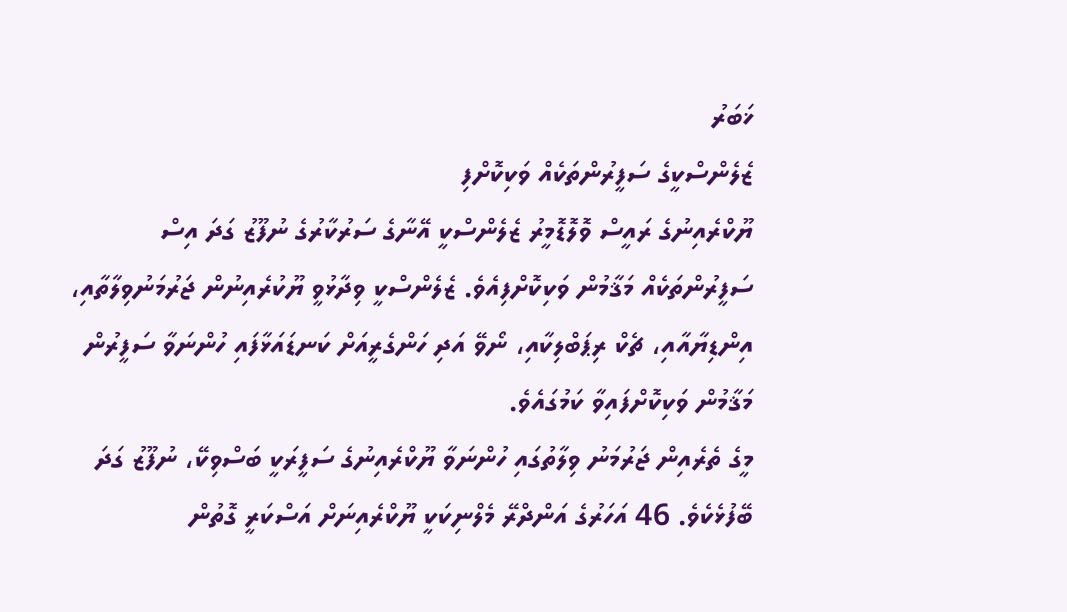ޚަބަރު
ޒެލެންސްކީގެ ސަފީރުންތަކެއް ވަކިކޮށްފި
ޔޫކްރެއިނުގެ ރައީސް ވޮލޮޑޮމީރު ޒެލެންސްކީ އޭނާގެ ސަރުކާރުގެ ނުފޫޒު ގަދަ އިސް ސަފީރުންތަކެއް މަޤާމުން ވަކިކޮށްފިއެވެ. ޒެލެންސްކީ ވިދާޅުވީ ޔޫކުރެއިނުން ޖަރުމަނުވިލާތާއި، އިންޑިޔާއާއި، ޗެކް ރިޕަބްލިކާއި، ނޯވޭ އަދި ހަންގެރީއަށް ކަނޑައަޅާފައި ހުންނަވާ ސަފީރުން މަޤާމުން ވަކިކޮށްފައިވާ ކަމުގައެވެ.
މީގެ ތެރެއިން ޖަރުމަނު ވިލާތުގައި ހުންނަވާ ޔޫކްރެއިނުގެ ސަފީރަކީ ބަސްވިކޭ، ނުފޫޒު ގަދަ ބޭފުޅެކެވެ. 46 އަހަރުގެ އަންދްރޭ މެލްނިކަކީ ޔޫކްރެއިނަށް އަސްކަރީ ގޮތުން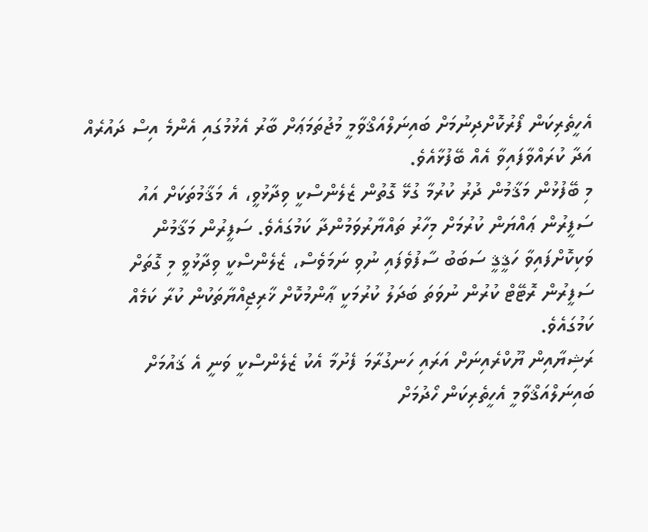އެހީތެރިކަން ފޯރުކޮށްދިނުމަށް ބައިނަލްއަޤްވާމީ މުޖުތަމަޢަށް ބާރު އެޅުމުގައި އެންމެ އިސް ދައުރެއް އަދާ ކުރައްވާފައިވާ އެއް ބޭފުޅާއެވެ.
މި ބޭފުޅުން މަޤާމުން ދުރު ކުރުމާ ގުޅޭ ގޮތުން ޒެލެންސްކީ ވިދާޅުވީ، އެ މަޤާމުތަކަށް އައު ސަފީރުން ޢައްޔަން ކުރުމަށް މިހާރު ތައްޔާރުވަމުންދާ ކަމުގައެވެ. ސަފީރުން މަޤާމުން ވަކިކޮށްފައިވާ ހަޤީޤީ ސަބަބު ސާފުވެފައި ނުވި ނަމަވެސް، ޒެލެންސްކީ ވިދާޅުވީ މި ގޮތަށް ސަފީރުން ރޮޓޭޓް ކުރުން ނުވަތަ ބަދަލު ކުރުމަކީ ޢާންމުކޮށް ޚާރިޖިއްޔާތަކުން ކުރާ ކަމެއް ކަމުގައެވެ.
ރަޝިޔާއިން ޔޫކްރެއިނަށް އަރައި ހަނގުރާމަ ފެށުމާ އެކު ޒެލެންސްކީ ވަނީ އެ ޤައުމަށް ބައިނަލްއަޤްވާމީ އެހީތެރިކަން ހޯދުމަށް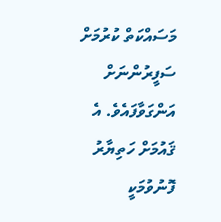މަސައްކަތް ކުރުމަށް ސަފީރުންނަށް އަންގަވާފައެވެ. އެ ޤައުމަށް ހަތިޔާރު ފޮނުވުމަކީ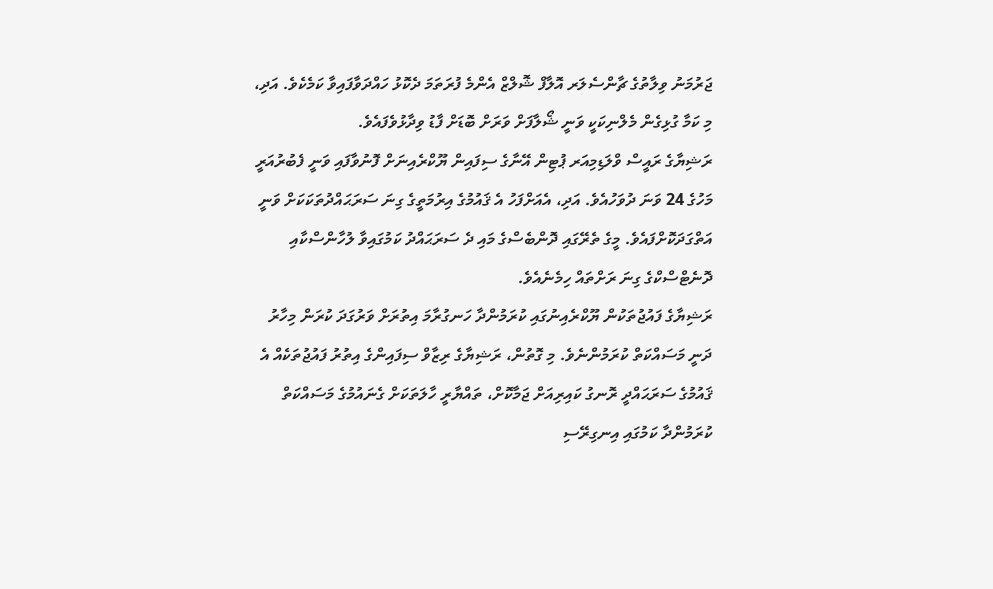ޖަރުމަނު ވިލާތުގެ ޗާންސެލަރ އޮލާފް ޝޮލްޒް އެންމެ ފުރަތަމަ ދެކޮޅު ހައްދަވާފައިވާ ކަމެކެވެ. އަދި، މި ކަމާ ގުޅިގެން މެލްނިކަކީ ވަނީ ޝޯލާފަށް ވަރަށް ބޮޑަށް ފާޑު ވިދާޅުވެފައެވެ.
ރަޝިޔާގެ ރައީސް ވްލަޑިމިއަރ ޕުޓިން އޭނާގެ ސިފައިން ޔޫކްރެއިނަށް ފޮނުވާފައި ވަނީ ފެބުރުއަރީ މަހުގެ 24 ވަނަ ދުވަހުއެވެ. އަދި، އެއަށްފަހު އެ ޤައުމުގެ އިރުމަތީގެ ގިނަ ސަރަޙައްދުތަކަކަށް ވަނީ އަތްގަދަކޮށްފައެވެ. މީގެ ތެރޭގައި ދޮންބެސްގެ މައި ދެ ސަރަޙައްދު ކަމުގައިވާ ލުހާންސްކާއި ދޮނެޓްސްކްގެ ގިނަ ރަށްތައް ހިމެނެއެވެ.
ރަޝިޔާގެ ފައުޖުތަކުން ޔޫކްރެއިނުގައި ކުރަމުންދާ ހަނގުރާމަ އިތުރަށް ވަރުގަދަ ކުރަން މިހާރު ދަނީ މަސައްކަތް ކުރަމުންނެވެ. މި ގޮތުން، ރަޝިޔާގެ ރިޒާވް ސިފައިންގެ އިތުރު ފައުޖުތަކެއް އެ ޤައުމުގެ ސަރަޙައްދީ ރޮނގު ކައިރިއަށް ޖަމާކޮށް، ތައްޔާރީ ހާލަތަކަށް ގެނައުމުގެ މަސައްކަތް ކުރަމުންދާ ކަމުގައި އިނގިރޭސި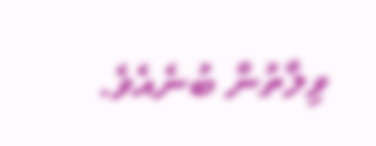ވިލާތުން ބުނެއެވެ.